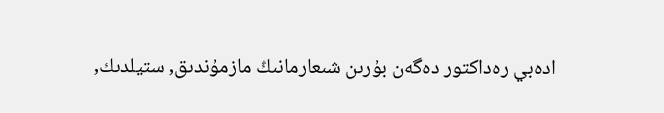ادەبي رەداكتور دەگەن بۇرىن شىعارمانىڭ مازمۇندىق, ستيلدىك,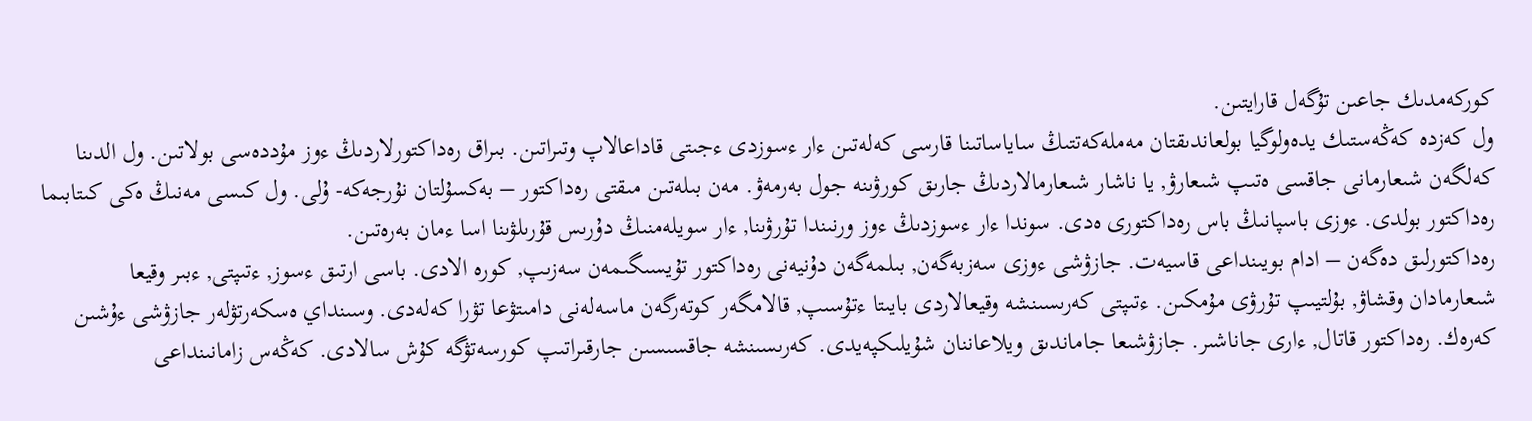كوركەمدىك جاعىن تۇگەل قارايتىن.
ول كەزدە كەڭەستىك يدەولوگيا بولعاندىقتان مەملەكەتتىڭ ساياساتىنا قارسى كەلەتىن ءار ءسوزدى ءجىتى قاداعالاپ وتىراتىن. بىراق رەداكتورلاردىڭ ءوز مۇددەسى بولاتىن. ول الدىنا كەلگەن شىعارمانى جاقسى ەتىپ شىعارۋ, يا ناشار شىعارمالاردىڭ جارىق كورۋىنە جول بەرمەۋ. مەن بىلەتىن مىقتى رەداكتور – بەكسۇلتان نۇرجەكە- ۇلى. ول كىسى مەنىڭ ەكى كىتابىما رەداكتور بولدى. ءوزى باسپانىڭ باس رەداكتورى ەدى. سوندا ءار ءسوزدىڭ ءوز ورنىندا تۇرۋىنا, ءار سويلەمنىڭ دۇرىس قۇرىلۋىنا اسا ءمان بەرەتىن.
رەداكتورلىق دەگەن – ادام بويىنداعى قاسيەت. جازۋشى ءوزى سەزبەگەن, بىلمەگەن دۇنيەنى رەداكتور تۇيسىگىمەن سەزىپ, كورە الادى. باسى ارتىق ءسوز, ءتىپتى, ءبىر وقيعا شىعارمادان وقشاۋ, بۇلتيىپ تۇرۋى مۇمكىن. ءتىپتى كەرىسىنشە وقيعالاردى بايىتا ءتۇسىپ, قالامگەر كوتەرگەن ماسەلەنى دامىتۋعا تۋرا كەلەدى. وسىنداي ەسكەرتۋلەر جازۋشى ءۇشىن كەرەك. رەداكتور قاتال, ءارى جاناشىر. جازۋشىعا جاماندىق ويلاعاننان شۇيلىكپەيدى. كەرىسىنشە جاقسىسىن جارقىراتىپ كورسەتۋگە كۇش سالادى. كەڭەس زامانىنداعى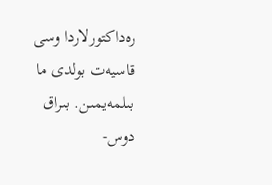رەداكتورلاردا وسى قاسيەت بولدى ما بىلمەيمىن. بىراق دوس-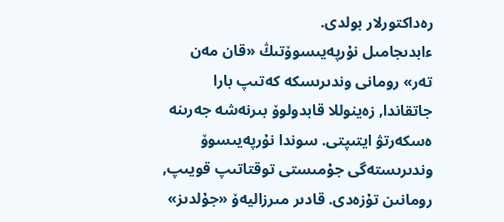رەداكتورلار بولدى.
ءابدىجامىل نۇرپەيىسوۆتىڭ «قان مەن تەر» رومانى وندىرىسكە كەتىپ بارا جاتقاندا, زەينوللا قابدولوۆ بىرنەشە جەرىنە ەسكەرتۋ ايتىپتى. سوندا نۇرپەيىسوۆ وندىرىستەگى جۇمىستى توقتاتىپ قويىپ, رومانىن تۇزەدى. قادىر مىرزاليەۆ «جۇلدىز»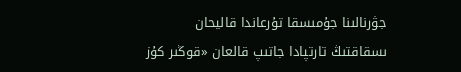جۋرنالىنا جۇمىسقا تۇرعاندا قاليحان ىسقاقتىڭ تارتپادا جاتىپ قالعان «قوڭىر كۇز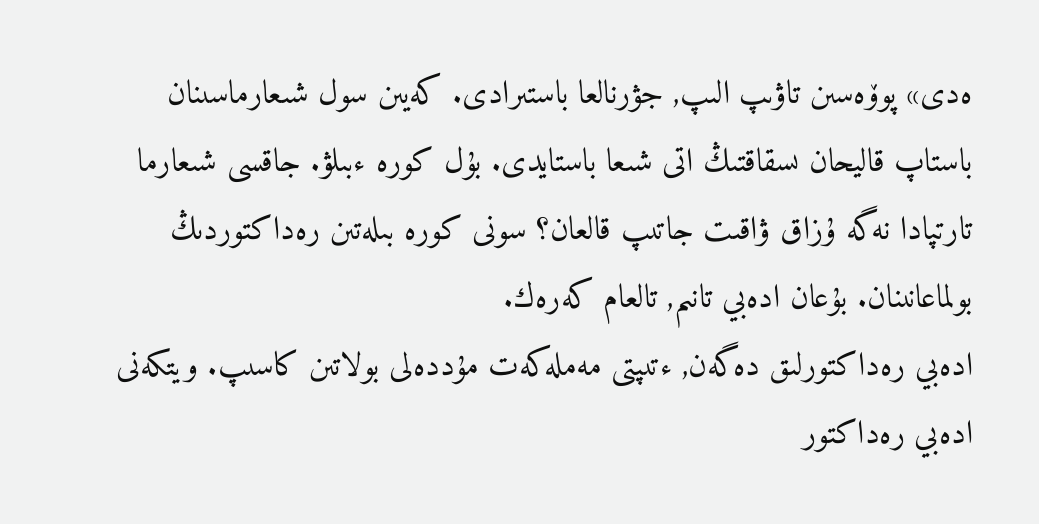ەدى» پوۆەسىن تاۋىپ الىپ, جۋرنالعا باستىرادى. كەيىن سول شىعارماسىنان باستاپ قاليحان ىسقاقتىڭ اتى شىعا باستايدى. بۇل كورە ءبىلۋ. جاقسى شىعارما تارتپادا نەگە ۇزاق ۋاقىت جاتىپ قالعان؟ سونى كورە بىلەتىن رەداكتوردىڭ بولماعانىنان. بۇعان ادەبي تانىم, تالعام كەرەك.
ادەبي رەداكتورلىق دەگەن, ءتىپتى مەملەكەت مۇددەلى بولاتىن كاسىپ. ويتكەنى ادەبي رەداكتور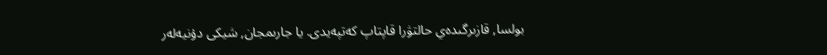بولسا, قازىرگىدەي حالتۋرا قاپتاپ كەتپەيدى. يا جارىمجان, شيكى دۇنيەلەر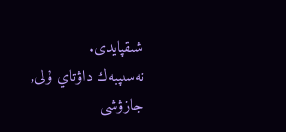شىقپايدى.
نەسىپبەك داۋتاي ۇلى,
جازۋشى